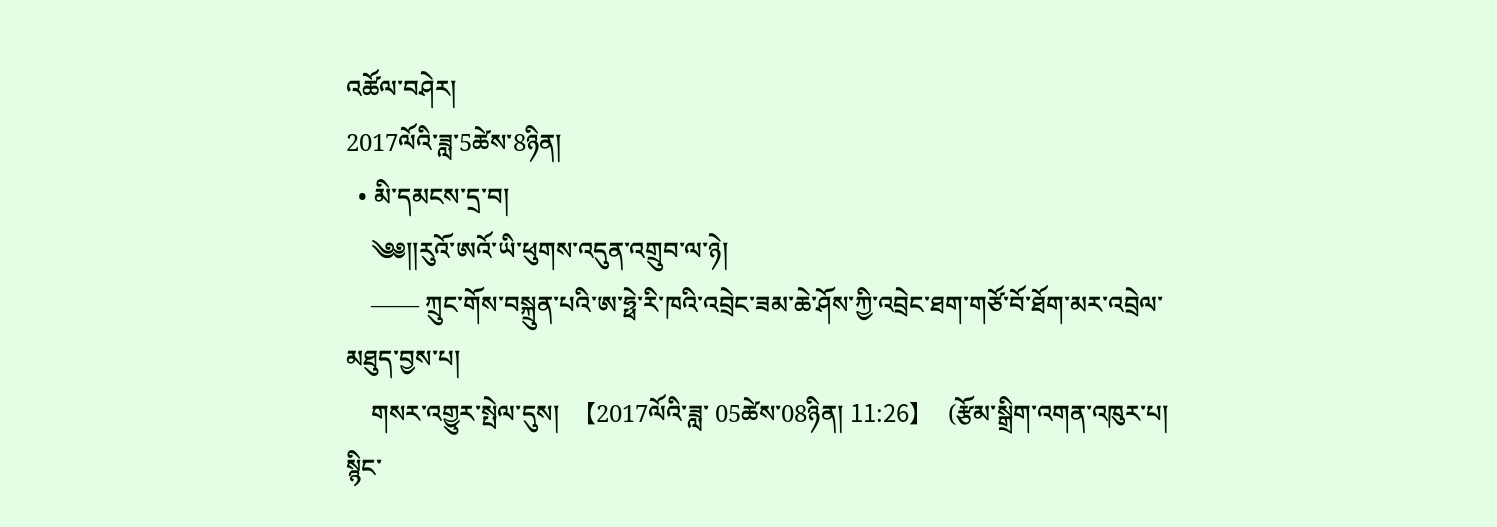འཚོལ་བཤེར།
2017ལོའི་ཟླ་5ཚེས་8ཉིན།
  • མི་དམངས་དྲ་བ།
    ༄༅།།རུའོ་ཨའོ་ཡི་ཕུགས་འདུན་འགྲུབ་ལ་ཉེ།
    —— ཀྲུང་གོས་བསྐྲུན་པའི་ཨ་ཧྥེ་རི་ཁའི་འབྲེང་ཟམ་ཆེ་ཤོས་ཀྱི་འབྲེང་ཐག་གཙོ་བོ་ཐོག་མར་འབྲེལ་མཐུད་བྱས་པ།
    གསར་འགྱུར་སྤེལ་དུས།  【2017ལོའི་ཟླ་ 05ཚེས་08ཉིན། 11:26】   (རྩོམ་སྒྲིག་འགན་འཁུར་པ། སྙིང་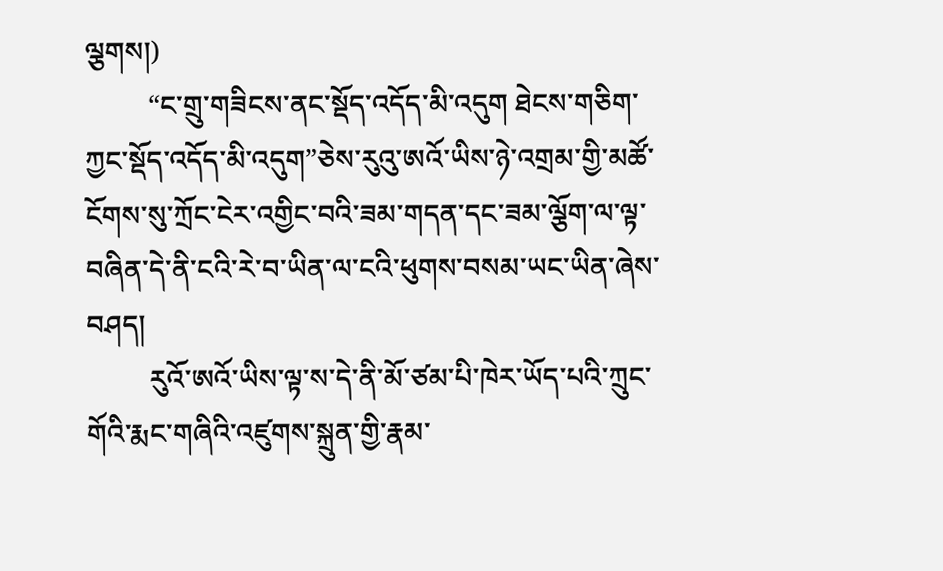ལྕགས།)
         “ང་གྲུ་གཟིངས་ནང་སྡོད་འདོད་མི་འདུག ཐེངས་གཅིག་ཀྱང་སྡོད་འདོད་མི་འདུག”ཅེས་རུའུ་ཨའོ་ཡིས་ཉེ་འགྲམ་གྱི་མཚོ་ངོགས་སུ་ཀྲོང་ངེར་འགྱིང་བའི་ཟམ་གདན་དང་ཟམ་ལྕོག་ལ་ལྟ་བཞིན་དེ་ནི་ངའི་རེ་བ་ཡིན་ལ་ངའི་ཕུགས་བསམ་ཡང་ཡིན་ཞེས་བཤད།
         རུའོ་ཨའོ་ཡིས་ལྟ་ས་དེ་ནི་མོ་ཙམ་པི་ཁེར་ཡོད་པའི་ཀྲུང་གོའི་རྨང་གཞིའི་འཛུགས་སྐྲུན་གྱི་རྣམ་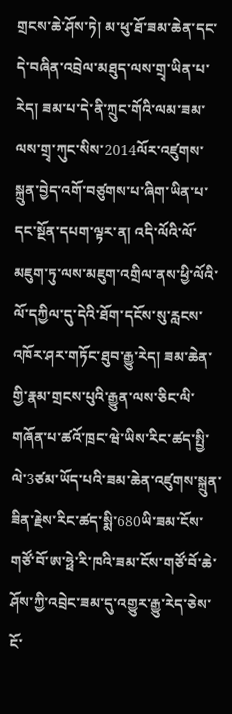གྲངས་ཆེ་ཤོས་ཏེ། མ་ཕུ་ཐོ་ཟམ་ཆེན་དང་དེ་བཞིན་འབྲེལ་མཐུད་ལས་གྲྭ་ཡིན་པ་རེད། ཟམ་པ་དེ་ནི་ཀྲུང་གོའི་ལམ་ཟམ་ལས་གྲྭ་ཀུང་སིས་2014ལོར་འཛུགས་སྐྲུན་བྱེད་འགོ་བཙུགས་པ་ཞིག་ཡིན་པ་དང་སྔོན་དཔག་ལྟར་ན། འདི་ལོའི་ལོ་མཇུག་ཏུ་ལས་མཇུག་འགྲིལ་ནས་ཕྱི་ལོའི་ལོ་དཀྱིལ་དུ་དེའི་ཐོག་དངོས་སུ་རླངས་འཁོར་ཤར་གཏོང་ཐུབ་རྒྱུ་རེད། ཟམ་ཆེན་གྱི་རྣམ་གྲངས་པུའི་རྒྱུན་ལས་ཅིང་ལི་གཞོན་པ་ཚའོ་ཁྲང་ཝེ་ཡིས་རིང་ཚད་སྤྱི་ལེ་3ཙམ་ཡོད་པའི་ཟམ་ཆེན་འཛུགས་སྐྲུན་ཟིན་རྗེས་རིང་ཚད་སྨི་680ཡི་ཟམ་ངོས་གཙོ་བོ་ཨ་ཧྥེ་རི་ཁའི་ཟམ་ངོས་གཙོ་བོ་ཆེ་ཤོས་ཀྱི་འབྲེང་ཟམ་དུ་འགྱུར་རྒྱུ་རེད་ཅེས་ངོ་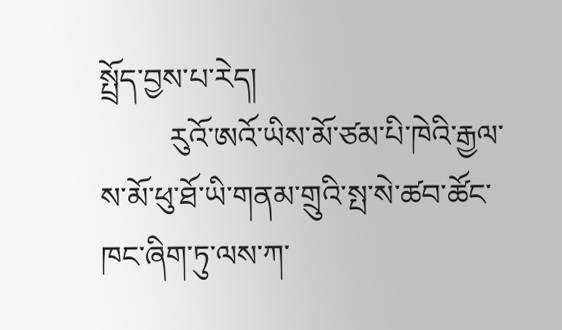སྤྲོད་བྱས་པ་རེད།
         རུའོ་ཨའོ་ཡིས་མོ་ཙམ་པི་ཁེའི་རྒྱལ་ས་མོ་ཕུ་ཐོ་ཡི་གནམ་གྲུའི་སྤ་སེ་ཚབ་ཚོང་ཁང་ཞིག་ཏུ་ལས་ཀ་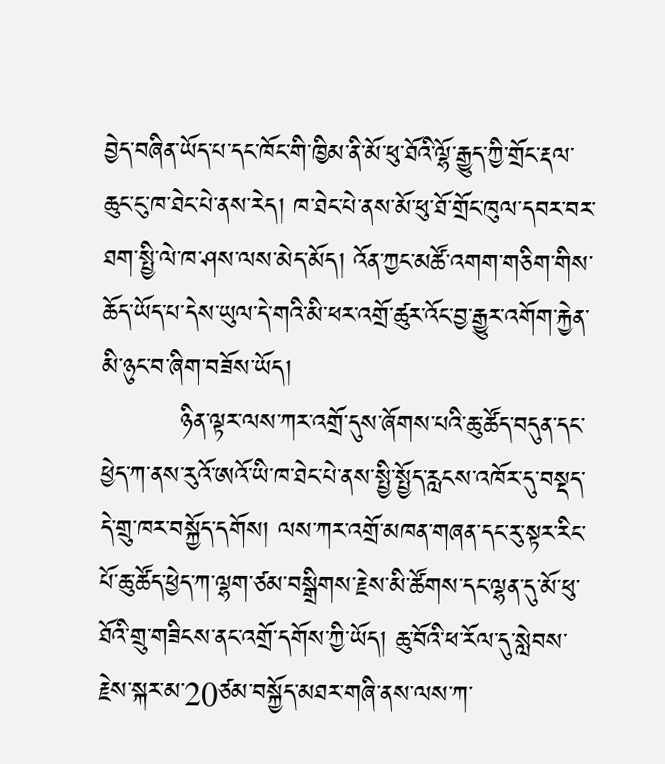བྱེད་བཞིན་ཡོད་པ་དང་ཁོང་གི་ཁྱིམ་ནི་མོ་ཕུ་ཐོའི་ལྷོ་རྒྱུད་ཀྱི་གྲོང་རྡལ་ཆུང་ངུ་ཁ་ཐེང་པེ་ནས་རེད། ཁ་ཐེང་པེ་ནས་མོ་ཕུ་ཐོ་གྲོང་ཁུལ་དབར་བར་ཐག་སྤྱི་ལེ་ཁ་ཤས་ལས་མེད་མོད། འོན་ཀྱང་མཚོ་འགག་གཅིག་གིས་ཆོད་ཡོད་པ་དེས་ཡུལ་དེ་གའི་མི་ཕར་འགྲོ་ཚུར་འོང་བྱ་རྒྱུར་འགོག་རྐྱེན་མི་ཉུང་བ་ཞིག་བཟོས་ཡོད།
         ཉིན་ལྟར་ལས་ཀར་འགྲོ་དུས་ཞོགས་པའི་ཆུ་ཚོད་བདུན་དང་ཕྱེད་ཀ་ནས་རུའོ་ཨའོ་ཡི་ཁ་ཐེང་པེ་ནས་སྤྱི་སྤྱོད་རླངས་འཁོར་དུ་བསྡད་དེ་གྲུ་ཁར་བསྐྱོད་དགོས། ལས་ཀར་འགྲོ་མཁན་གཞན་དང་རུ་སྟར་རིང་པོ་ཆུ་ཚོད་ཕྱེད་ཀ་ལྷག་ཙམ་བསྒྲིགས་རྗེས་མི་ཚོགས་དང་ལྷན་དུ་མོ་ཕུ་ཐོའི་གྲུ་གཟིངས་ནང་འགྲོ་དགོས་ཀྱི་ཡོད། ཆུ་བོའི་ཕ་རོལ་དུ་སླེབས་རྗེས་སྐར་མ་20ཙམ་བསྐྱོད་མཐར་གཞི་ནས་ལས་ཀ་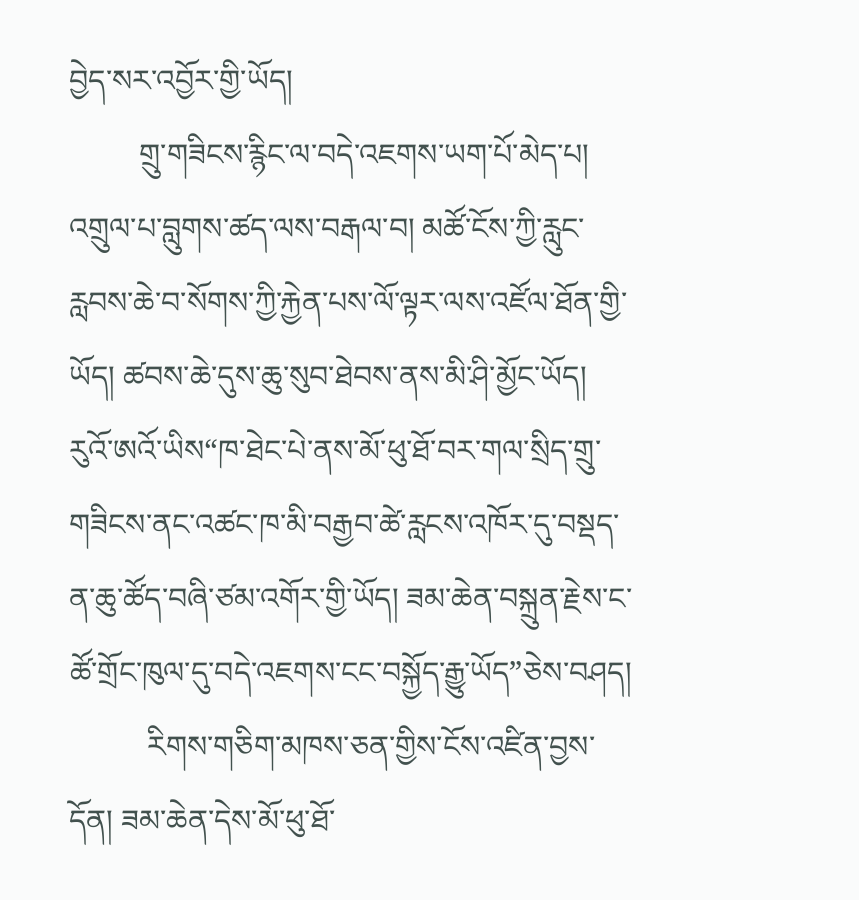བྱེད་སར་འབྱོར་གྱི་ཡོད།
         གྲུ་གཟིངས་རྙིང་ལ་བདེ་འཇགས་ཡག་པོ་མེད་པ། འགྲུལ་པ་བླུགས་ཚད་ལས་བརྒལ་བ། མཚོ་ངོས་ཀྱི་རླུང་རླབས་ཆེ་བ་སོགས་ཀྱི་རྐྱེན་པས་ལོ་ལྟར་ལས་འཛོལ་ཐོན་གྱི་ཡོད། ཚབས་ཆེ་དུས་ཆུ་སུབ་ཐེབས་ནས་མི་ཤི་མྱོང་ཡོད། རུའོ་ཨའོ་ཡིས“ཁ་ཐེང་པེ་ནས་མོ་ཕུ་ཐོ་བར་གལ་སྲིད་གྲུ་གཟིངས་ནང་འཚང་ཁ་མི་བརྒྱབ་ཚེ་རླངས་འཁོར་དུ་བསྡད་ན་ཆུ་ཚོད་བཞི་ཙམ་འགོར་གྱི་ཡོད། ཟམ་ཆེན་བསྐྲུན་རྗེས་ང་ཚོ་གྲོང་ཁུལ་དུ་བདེ་འཇགས་ངང་བསྐྱོད་རྒྱུ་ཡོད”ཅེས་བཤད།
          རིགས་གཅིག་མཁས་ཅན་གྱིས་ངོས་འཛིན་བྱས་དོན། ཟམ་ཆེན་དེས་མོ་ཕུ་ཐོ་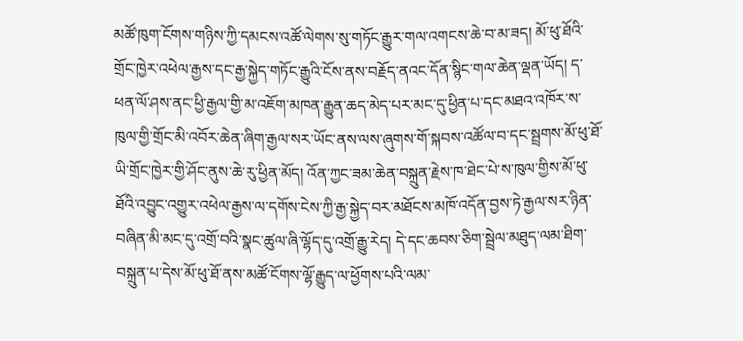མཚོ་ཁུག་ངོགས་གཉིས་ཀྱི་དམངས་འཚོ་ལེགས་སུ་གཏོང་རྒྱུར་གལ་འགངས་ཆེ་བ་མ་ཟད། མོ་ཕུ་ཐོའི་གྲོང་ཁྱེར་འཕེལ་རྒྱས་དང་རྒྱ་སྐྱེད་གཏོང་རྒྱུའི་ངོས་ནས་བརྗོད་ནའང་དོན་སྙིང་གལ་ཆེན་ལྡན་ཡོད། ད་ཕན་ལོ་ཤས་ནང་ཕྱི་རྒྱལ་གྱི་མ་འཇོག་མཁན་རྒྱུན་ཆད་མེད་པར་མང་དུ་ཕྱིན་པ་དང་མཐའ་འཁོར་ས་ཁུལ་གྱི་གྲོང་མི་འབོར་ཆེན་ཞིག་རྒྱལ་སར་ཡོང་ནས་ལས་ཞུགས་གོ་སྐབས་འཚོལ་བ་དང་སྦྲགས་མོ་ཕུ་ཐོ་ཡི་གྲོང་ཁྱེར་གྱི་ཤོང་ནུས་ཆེ་རུ་ཕྱིན་མོད། འོན་ཀྱང་ཟམ་ཆེན་བསྐྲུན་རྗེས་ཁ་ཐེང་པེ་ས་ཁུལ་གྱིས་མོ་ཕུ་ཐོའི་འབྱུང་འགྱུར་འཕེལ་རྒྱས་ལ་དགོས་ངེས་ཀྱི་རྒྱ་སྐྱེད་བར་མཐོངས་མཁོ་འདོན་བྱས་ཏེ་རྒྱལ་སར་ཉིན་བཞིན་མི་མང་དུ་འགྲོ་བའི་སྣང་ཚུལ་ཞི་ལྷོད་དུ་འགྲོ་རྒྱུ་རེད། དེ་དང་ཆབས་ཅིག་སྦྲེལ་མཐུད་ལམ་ཐིག་བསྐྲུན་པ་དེས་མོ་ཕུ་ཐོ་ནས་མཚོ་ངོགས་ལྷོ་རྒྱུད་ལ་ཕྱོགས་པའི་ལམ་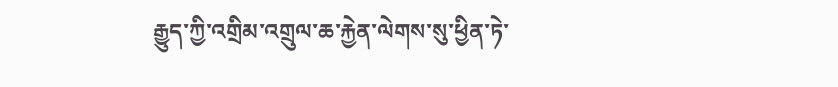རྒྱུད་ཀྱི་འགྲིམ་འགྲུལ་ཆ་རྐྱེན་ལེགས་སུ་ཕྱིན་ཏེ་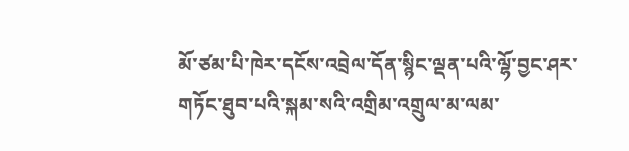མོ་ཙམ་པི་ཁེར་དངོས་འབྲེལ་དོན་སྙིང་ལྡན་པའི་ལྷོ་བྱང་ཤར་གཏོང་ཐུབ་པའི་སྐམ་སའི་འགྲིམ་འགྲུལ་མ་ལམ་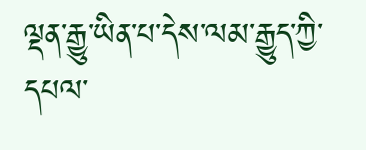ལྡན་རྒྱུ་ཡིན་པ་དེས་ལམ་རྒྱུད་ཀྱི་དཔལ་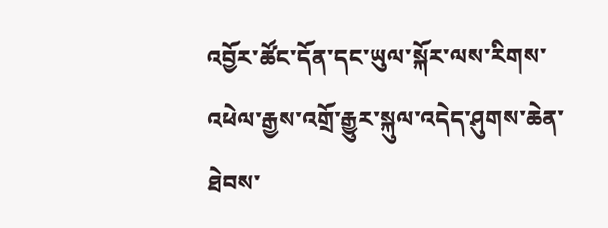འབྱོར་ཚོང་དོན་དང་ཡུལ་སྐོར་ལས་རིགས་འཕེལ་རྒྱས་འགྲོ་རྒྱུར་སྐུལ་འདེད་ཤུགས་ཆེན་ཐེབས་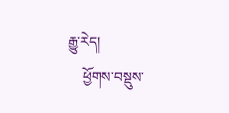རྒྱུ་རེད།
    ཕྱོགས་བསྡུས་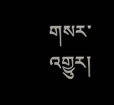གསར་འགྱུར།